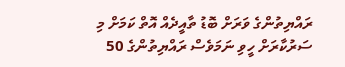ރައްޔިތުންގެ ވަރަށް ބޮޑު ތާއީދެއް އޮތް ކަމަށް މި ސަރުކާރަށް ހީވި ނަމަވެސް ރައްޔިތުންގެ 50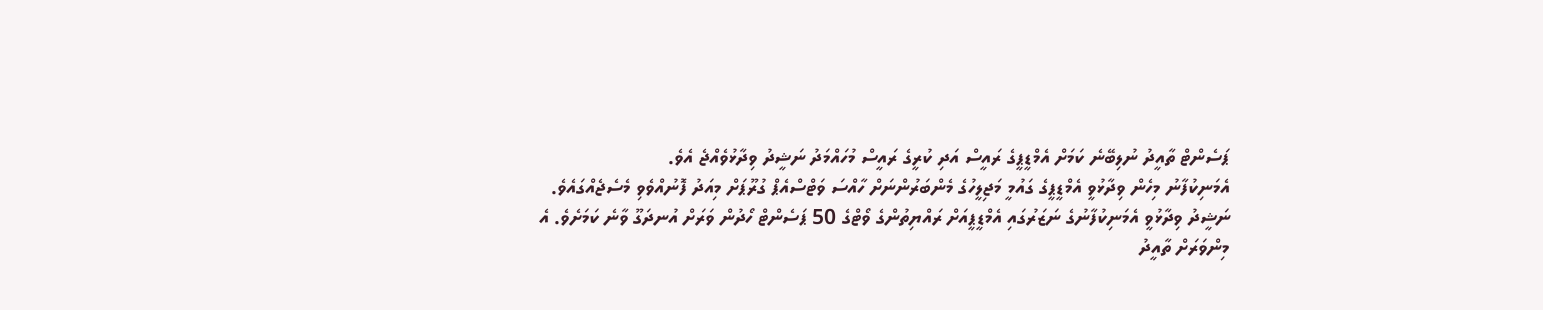ޕަސެންޓް ތާއީދު ނުލިބޭނެ ކަމަށް އެމްޑީޕީގެ ރައީސް އަދި ކުރީގެ ރައީސް މުހައްމަދު ނަޝީދު ވިދާޅުވެއްޖެ އެވެ.
އެމަނިކުފާނު މިހެން ވިދާޅުވީ އެމްޑީޕީގެ ގައުމީ މަޖިލީހުގެ މެންބަރުންނަށް ހާއްސަ ވަޓްސްއެޕް ގުރޫޕަށް މިއަދު ފޮނުއްވެވި މެސެޖެއްގައެވެ.
ނަޝީދު ވިދާޅުވީ އެމަނިކުފާނުގެ ނަޒަރުގައި އެމްޑީޕީއަށް ރައްޔިތުންގެ ވޯޓްގެ 50 ޕަސެންޓް ހޯދުން ވަރަށް އުނދަގޫ ވާނެ ކަމަށެވެ. އެ މިންވަރަށް ތާއީދު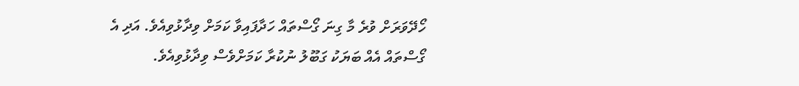ހޯދޭވަރަށް ވުރެ މާ ގިނަ ގޯސްތައް ހަދާފައިވާ ކަމަށް ވިދާޅުވިއެވެ. އަދި އެ ގޯސްތައް އެއް ބަޔަކު ގަބޫލު ނުކުރާ ކަމަށްވެސް ވިދާޅުވިއެވެ.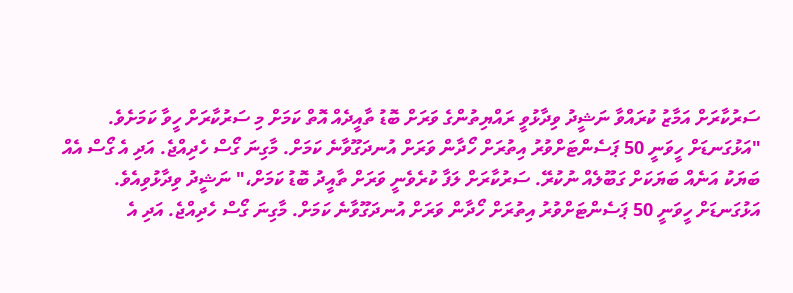ސަރުކާރަށް އަމާޒު ކުރައްވާ ނަޝީދު ވިދާޅުވީ ރައްޔިތުންގެ ވަރަށް ބޮޑު ތާއީދެއް އޮތް ކަމަށް މި ސަރުކާރަށް ހީވާ ކަމަށެވެ.
"އަޅުގަނޑަށް ހީވަނީ 50 ޕަސެންޓަށްވުރު އިތުރަށް ހޯދާން ވަރަށް އުނދަގޫވާނެ ކަމަށް. މާގިނަ ގޯސް ހެދިއްޖެ. އަދި އެ ގޯސް އެއް ބަޔަކު އަނެއް ބަޔަކަށް ގަބޫލެއް ނުކުރޭ. ސަރުކާރަށް ލަފާ ކުރެވެނީ ވަރަށް ތާއީދު ބޮޑު ކަމަށް،" ނަޝީދު ވިދާޅުވިއެވެ.
އަޅުގަނޑަށް ހީވަނީ 50 ޕަސެންޓަށްވުރު އިތުރަށް ހޯދާން ވަރަށް އުނދަގޫވާނެ ކަމަށް. މާގިނަ ގޯސް ހެދިއްޖެ. އަދި އެ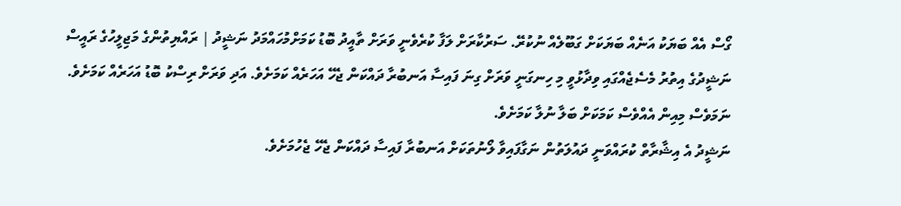ގޯސް އެއް ބަޔަކު އަނެއް ބަޔަކަށް ގަބޫލެއް ނުކުރޭ. ސަރުކާރަށް ލަފާ ކުރެވެނީ ވަރަށް ތާއީދު ބޮޑު ކަމަށްމުހައްމަދު ނަޝީދު | ރައްޔިތުންގެ މަޖިލީހުގެ ރައީސް
ނަޝީދުގެ އިތުރު މެސެޖެއްގައި ވިދާޅުވީ މި ހިނގަނީ ވަރަށް ގިނަ ފައިސާ އަނބުރާ ދައްކަން ޖެހޭ އަހަރެއް ކަމަށެވެ. އަދި ވަރަށް ރިސްކު ބޮޑު އަހަރެއް ކަމަށެވެ. ނަމަވެސް މިއިން އެއްވެސް ކަމަކަށް ބަލާ ނުލާ ކަމަށެވެ.
ނަޝީދު އެ އިޝާރާތް ކުރައްވަނީ ދައުލަތުން ނަގާފައިވާ ލޯނުތަކަށް އަނބުރާ ފައިސާ ދައްކަން ޖެހޭ ޖެހުމަށެވެ.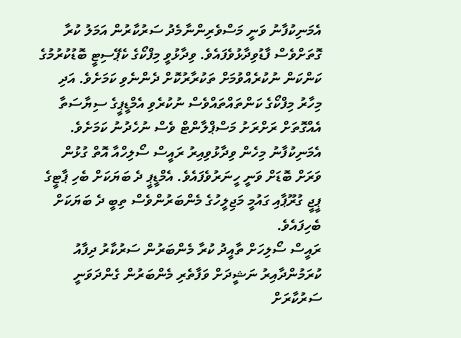އެމަނިކުފާނު ވަނީ މަސްވެރިންނާމެދު ސަރުކާރުން އަމަލު ކުރާ ގޮތަށްވެސް ފާޑުވިދާޅުވެފައެވެ. ވިދާޅުވީ މިފްކޯގެ ކެޕޭސިޓީ ބޮޑުކުރުމުގެ ކަންކަން ނުކުރެއްވުމަށް ތަކުރާރުކޮށް ދެންނެވި ކަމަށެވެ. އަދި މިހާރު މިފްކޯގެ ކަންތައްތައްވެސް ނުކުރެވި އެމްޑީޕީގެ ސިޔާސަތާ އެއްގޮތަށް ރަށްރަށު މަސްޕްލާންޓް ވެސް ނުހެދުނު ކަމަށެވެ.
އެމަނިކުފާނު މިހެން ވިދާޅުވިއިރު ރައީސް ސޯލިހްއާ އޮތް ގުޅުން ވަރަށް ބޮޑަށް ވަނީ ހީނަރުވެފައެވެ. އެމްޑީޕީ ދެ ބަޔަކަށް ބެހި ޕާޓީގެ ޕީޖީ ގުރޫޕާއި ގައުމީ މަޖިލީހުގެ މެންބަރުންވެސް ތިބީ ދެ ބަޔަކަށް ބެހިފައެވެ.
ރައީސް ސޯލިހަށް ތާއީދު ކުރާ މެންބަރުން ސަރުކާރު ދިފާއު ކުރަމުންދާއިރު ނަޝީދަށް ވަފާތެރި މެންބަރުން ގެންދަވަނީ ސަރުކާރަށް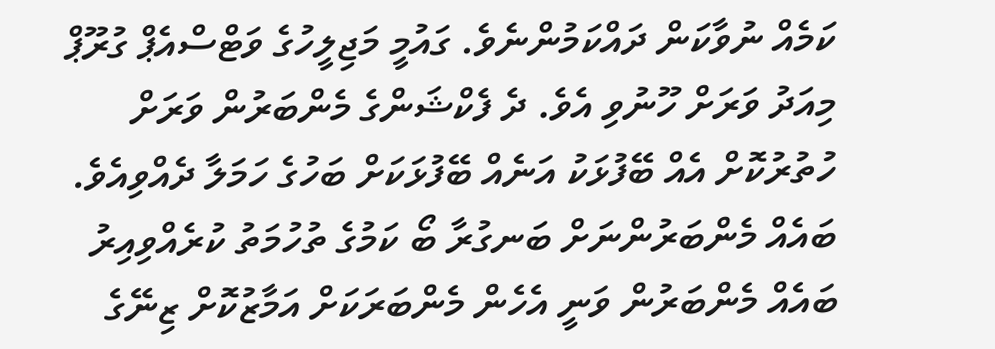ކަމެއް ނުވާކަން ދައްކަމުންނެވެ. ގައުމީ މަޖިލީހުގެ ވަޓްސްއެޕް ގުރޫޕް މިއަދު ވަރަށް ހޫނުވި އެވެ. ދެ ފެކްޝަންގެ މެންބަރުން ވަރަށް ހުތުރުކޮށް އެއް ބޭފުޅަކު އަނެއް ބޭފުޅަކަށް ބަހުގެ ހަމަލާ ދެއްވިއެވެ.
ބައެއް މެންބަރުންނަށް ބަނގުރާ ބޯ ކަމުގެ ތުހުމަތު ކުރެއްވިއިރު ބައެއް މެންބަރުން ވަނީ އެހެން މެންބަރަކަށް އަމާޒުކޮށް ޒިނޭގެ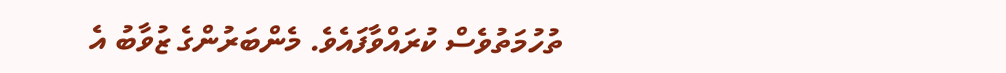ތުހުމަތުވެސް ކުރައްވާފައެވެ. މެންބަރުންގެ ޒުވާބު އެ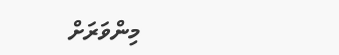މިންވަރަށް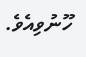ހޫނުވިއެވެ.